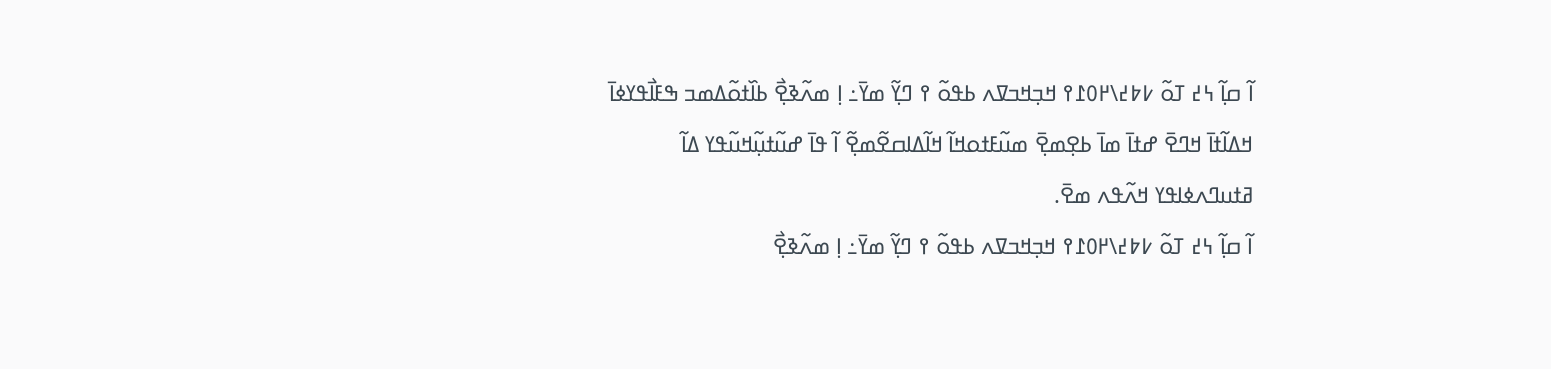ߊ߬ ߛߊ߲߬ ߆߄ ߠߋ߬ ߇߈߄\߂߀߁߉ ߞߏ߲ߞߏߜߍ ߕߟߋ߬ ߉ ߣߌ߲߬ ߘߌ߫߸ ߊ߲ ߘߍ߬ߢߐ߲߯ ߕߊ߰ߙߋ߬ߡߘߏ ߒߓߊ߯ߟߌߦߊ߫ ߞߡߊ߬ߙߊ߫ ߞߣߐ߫ ߝߙߊ߫ ߘߊ߫ ߕߐ߲ߘߐ߲߫ ߘߎ߬ߓߙߋߞߊ߬ ߞߊ߬ߡߊߛߐ߬ߘߐ߲߬ ߊ߬ ߟߊ߫ ߝߎ߬ߙߎ߲߬ߞߎ߬ߟߌ ߡߊ߬ ߥߙߎߣߍߦߊߟߌ ߞߍ߬ߟߍ ߘߐ߫.
ߊ߬ ߛߊ߲߬ ߆߄ ߠߋ߬ ߇߈߄\߂߀߁߉ ߞߏ߲ߞߏߜߍ ߕߟߋ߬ ߉ ߣߌ߲߬ ߘߌ߫߸ ߊ߲ ߘߍ߬ߢߐ߲߯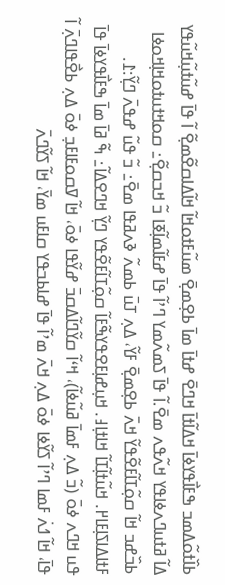ߕߊ߰ߙߋ߬ߡߘߏ ߒߓߊ߯ߟߌߦߊ߫ ߞߡߊ߬ߙߊ߫ ߞߣߐ߫ ߝߙߊ߫ ߘߊ߫ ߕߐ߲ߘߐ߲߫ ߘߎ߬ߓߙߋߞߊ߬ ߞߊ߬ߡߊߛߐ߬ߘߐ߲߬ ߊ߬ ߟߊ߫ ߝߎ߬ߙߎ߲߬ߞߎ߬ߟߌ ߡߊ߬ ߥߙߎߣߍߦߊߟߌ ߞߍ߬ߟߍ ߘߐ߫.ߊ߬ ߟߊ߫ ߖߘߍ߬ߘߌ ߣߴߊ߬ ߟߊ߫ ߝߓߊ߬ߘߊ߲߬ߧߊ ߏ߬ ߞߏߛߐ߲߬߸ ߛߋߞߙߎߙߋߞߊ߲ߞߋߦߊ ߕߏ߰ߝߏ ߞߊ߬ ߛߋ߲߬ߠߊ߬ߓߐ߬ߟߌ߬ ߞߍ߫ ߕߐ߲ߘߐ߲߫ ߓߌ߬، ߡߍ߲ ߠߎ߫ ߕߘߍ߬ ߢߍߥߟߊ ߘߐ߫߸ ߏ߬ ߟߎ߬ ߝߟߍ߫ ߣߌ߲߬:߁. ߓߙߊߡߊߖߊ߲ߓߊ߂. ߞߎ߬ߙߊ߲߬ߠߊ߬ ߞߊߙߊ߲߃. ߞߎ߲ߝߊ߲ߓߐߟߌߒ߬ߓߊ߬ ߛߋ߲߬ߠߊ߬ߓߐ߬ߟߌ ߣߌ߲߬ ߞߣߐߡߊ߬߸ ߒ߬ ߥߊ߫ ߘߊ߫ ߒߓߊ߯ߟߌߦߊ߫ ߟߊ߫ ߟߎ ߞߣߍ ߦߋ߫ (ߏ߬ ߡߍ߲ ߓߘߊ߫ ߥߎ߬ߦߊ߬)، ߞߵߊ߬ ߛߌ߬ߣߊ߬ߡߛߏ߫ ߝߌ߬ߟߊ ߦߋ߫، ߞߊ߬ ߜߛߋߓߊߓߏ߲ ߦߋ߫ ߡߍ߲ ߕߐ߯ߟߊߣߍ߲߫ ߊ߬ ߟߊ߫، ߞߊ߬ ߗߍ߭ ߓߘߊ ߣߴߊ߬ ߖߌ߬ߦߊ ߦߋ߫ ߡߍ߲ ߞߍ߫ ߘߴߊ߬ ߟߊ߫ ߝߊߕߏߟߌ ߛߊߓߎ ߘߌ߫، ߞߊ߬ ߖߌ߬ߣߍ߫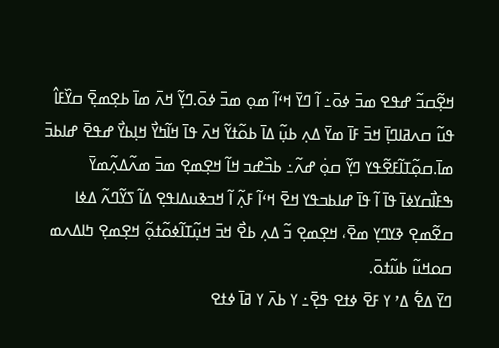ߞߐ߲߬ߛߏ߬ ߝߟߐ ߘߏ߫ ߦߋ߫߸ ߊ߬ ߣߌ߫ ߞߵߊ߬ ߘߋ߲ ߘߏ߫ ߦߋ߫.ߣߌ߲߬ ߞߍ߫ ߘߊ߫ ߕߐ߲ߘߐ߲߫ ߛߌ߰ߓߊ߮ ߟߎ߬ ߛߍߥߊߣߊ߲߫ ߞߏ߫ ߓߊ߫ ߘߌ߫ ߡߍ߲ ߕߎ߲߬ ߡߊ߫ ߕߋ߬ߙߌ߬ ߞߍ߫ ߟߊ߫ ߞߊ߬ߤߌ߯ ߞߊ߲ߕߌ߯ ߝߟߐ߫ ߝߊߕߏ߫ ߘߊ߫.ߛߋ߲߬ߠߊ߬ߓߐ߬ߟߌ ߣߌ߲߬ ߛߋ߲߭ ߝߍ߬߸ ߕߏ߰ߝߏ ߞߊ߬ ߞߐ߲ߘߐ߲ ߘߏ߫ ߘߍ߬ߡߍ߲߬ߘߌ߫ ߒߓߊ߯ߛߌߦߊ߫ ߟߊ߫ ߊ߬ ߟߊ߫ ߝߊߕߏߟߌ ߞߐ߫ ߞߵߊ߬ ߓߍ߲߬ ߊ߬ ߞߏߢߎߡߊߟߐ߲ ߡߊ߬ ߖߌ߬ߣߍ߬ ߡߦߊ ߛߐ߬ߘߐ߲ ߢߌߣߌ߲ ߘߐ߫، ߞߐ߲ߘߐ߲ ߏ߬ ߡߍ߲ ߕߐ߯ ߞߏ߫ ߞߎ߲߬ߠߊ߬ߦߋ߬ߙߋ߲߬ ߞߐ߲ߘߐ߲ ߤߊߡߍߘ ߛߋߞߎ߬ ߕߎ߬ߙߋ߫.
ߣߌ߫ ߡߐ߱ ߡߴ ߌ ߓߐ߫ ߦߙߐ ߟߐ߲߫߸ ߌ ߕߍ߫ ߌ ߥߊ߫ ߦߙߐ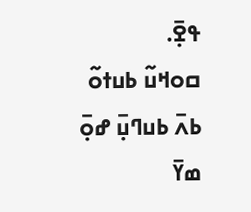ߟߐ߲߫.
ߛߋߞߎ߬ ߕߎߙߋ߬ ߕߍ߫ ߕߎߣߎ߲߫ ߝߋ߲߫ ߘߌ߫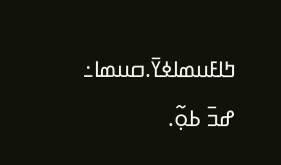ߤߊߓߎߘߊߦߌ߫.ߛߎߘߊ߸ ߝߏ߫ ߕߋ߲߬.